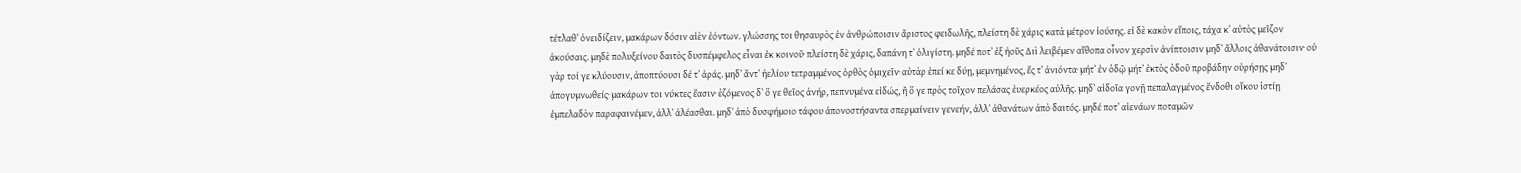τέτλαθʼ ὀνειδίζειν, μακάρων δόσιν αἰὲν ἐόντων. γλώσσης τοι θησαυρὸς ἐν ἀνθρώποισιν ἄριστος φειδωλῆς, πλείστη δὲ χάρις κατὰ μέτρον ἰούσης. εἰ δὲ κακὸν εἴποις, τάχα κʼ αὐτὸς μεῖζον ἀκούσαις. μηδὲ πολυξείνου δαιτὸς δυσπέμφελος εἶναι ἐκ κοινοῦ· πλείστη δὲ χάρις, δαπάνη τʼ ὀλιγίστη. μηδέ ποτʼ ἐξ ἠοῦς Διὶ λειβέμεν αἴθοπα οἶνον χερσὶν ἀνίπτοισιν μηδʼ ἄλλοις ἀθανάτοισιν· οὐ γὰρ τοί γε κλύουσιν, ἀποπτύουσι δέ τʼ ἀράς. μηδʼ ἄντʼ ἠελίου τετραμμένος ὀρθὸς ὀμιχεῖν· αὐτὰρ ἐπεί κε δύῃ, μεμνημένος, ἔς τʼ ἀνιόντα· μήτʼ ἐν ὁδῷ μήτʼ ἐκτὸς ὁδοῦ προβάδην οὐρήσῃς μηδʼ ἀπογυμνωθείς· μακάρων τοι νύκτες ἔασιν· ἑζόμενος δʼ ὅ γε θεῖος ἀνήρ, πεπνυμένα εἰδώς, ἢ ὅ γε πρὸς τοῖχον πελάσας ἐυερκέος αὐλῆς. μηδʼ αἰδοῖα γονῇ πεπαλαγμένος ἔνδοθι οἴκου ἱστίῃ ἐμπελαδὸν παραφαινέμεν, ἀλλʼ ἀλέασθαι. μηδʼ ἀπὸ δυσφήμοιο τάφου ἀπονοστήσαντα σπερμαίνειν γενεήν, ἀλλʼ ἀθανάτων ἀπὸ δαιτός. μηδέ ποτʼ αἰενάων ποταμῶν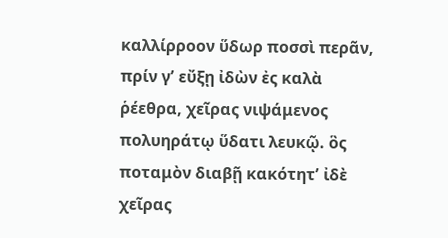καλλίρροον ὕδωρ ποσσὶ περᾶν, πρίν γʼ εὔξῃ ἰδὼν ἐς καλὰ ῥέεθρα, χεῖρας νιψάμενος πολυηράτῳ ὕδατι λευκῷ. ὃς ποταμὸν διαβῇ κακότητʼ ἰδὲ χεῖρας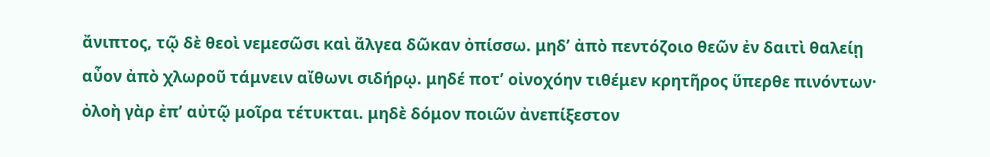ἄνιπτος, τῷ δὲ θεοὶ νεμεσῶσι καὶ ἄλγεα δῶκαν ὀπίσσω. μηδʼ ἀπὸ πεντόζοιο θεῶν ἐν δαιτὶ θαλείῃ αὖον ἀπὸ χλωροῦ τάμνειν αἴθωνι σιδήρῳ. μηδέ ποτʼ οἰνοχόην τιθέμεν κρητῆρος ὕπερθε πινόντων· ὀλοὴ γὰρ ἐπʼ αὐτῷ μοῖρα τέτυκται. μηδὲ δόμον ποιῶν ἀνεπίξεστον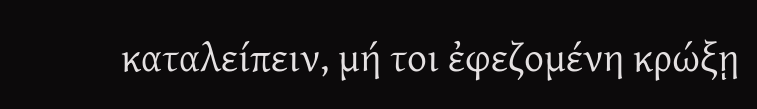καταλείπειν, μή τοι ἐφεζομένη κρώξῃ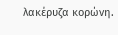λακέρυζα κορώνη.